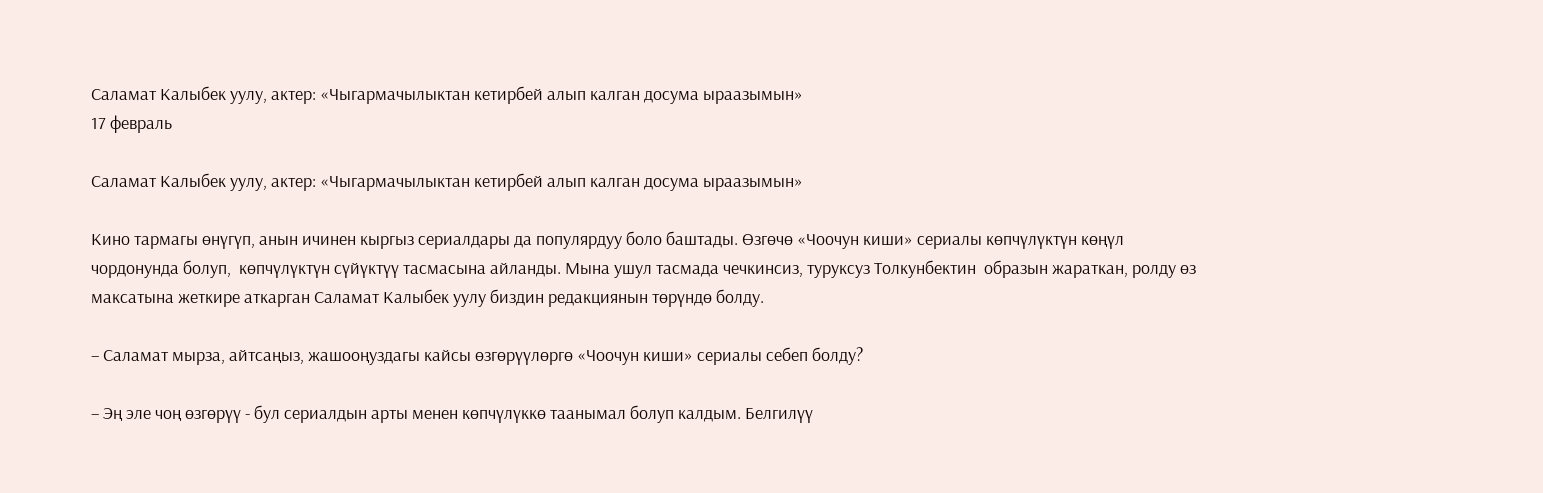Саламат Калыбек уулу, актер: «Чыгармачылыктан кетирбей алып калган досума ыраазымын»
17 февраль

Саламат Калыбек уулу, актер: «Чыгармачылыктан кетирбей алып калган досума ыраазымын»

Кино тармагы өнүгүп, анын ичинен кыргыз сериалдары да популярдуу боло баштады. Өзгөчө «Чоочун киши» сериалы көпчүлүктүн көңүл чордонунда болуп,  көпчүлүктүн сүйүктүү тасмасына айланды. Мына ушул тасмада чечкинсиз, туруксуз Толкунбектин  образын жараткан, ролду өз максатына жеткире аткарган Саламат Калыбек уулу биздин редакциянын төрүндө болду.

– Саламат мырза, айтсаңыз, жашооңуздагы кайсы өзгөрүүлөргө «Чоочун киши» сериалы себеп болду?

– Эң эле чоң өзгөрүү - бул сериалдын арты менен көпчүлүккө таанымал болуп калдым. Белгилүү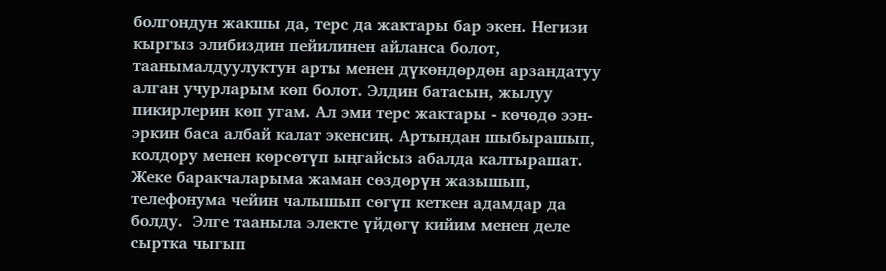болгондун жакшы да, терс да жактары бар экен. Негизи кыргыз элибиздин пейилинен айланса болот, таанымалдуулуктун арты менен дүкөндөрдөн арзандатуу алган учурларым көп болот. Элдин батасын, жылуу пикирлерин көп угам. Ал эми терс жактары - көчөдө ээн-эркин баса албай калат экенсиң. Артындан шыбырашып, колдору менен көрсөтүп ыңгайсыз абалда калтырашат. Жеке баракчаларыма жаман сөздөрүн жазышып, телефонума чейин чалышып сөгүп кеткен адамдар да болду.  Элге тааныла электе үйдөгү кийим менен деле сыртка чыгып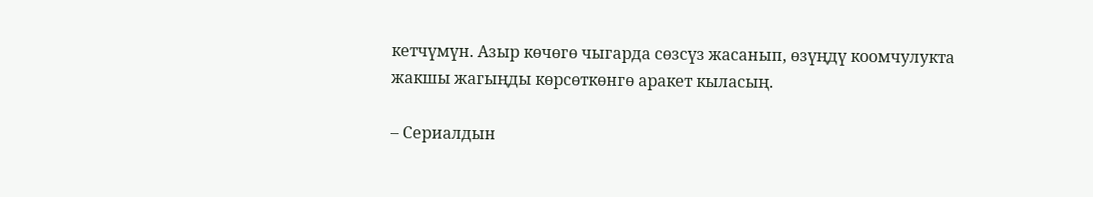кетчүмүн. Азыр көчөгө чыгарда сөзсүз жасанып, өзүңдү коомчулукта жакшы жагыңды көрсөткөнгө аракет кыласың.

– Сериалдын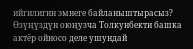ийгилигин эмнеге байланыштырасыз? Өзүңүздүн оюңузча Толкунбекти башка актёр ойносо деле ушундай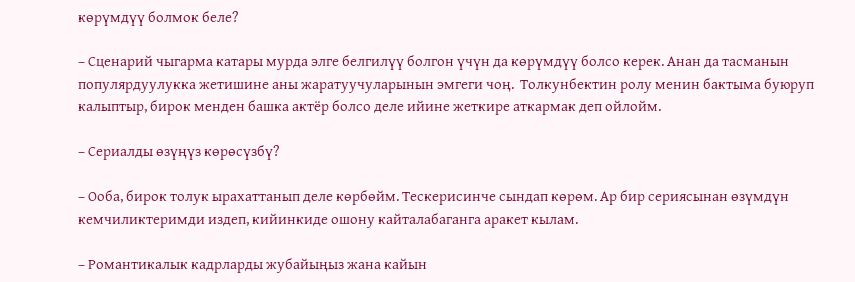көрүмдүү болмок беле?

– Сценарий чыгарма катары мурда элге белгилүү болгон үчүн да көрүмдүү болсо керек. Анан да тасманын популярдуулукка жетишине аны жаратуучуларынын эмгеги чоң.  Толкунбектин ролу менин бактыма буюруп калыптыр, бирок менден башка актёр болсо деле ийине жеткире аткармак деп ойлойм.

– Сериалды өзүңүз көрөсүзбү?

– Ооба, бирок толук ырахаттанып деле көрбөйм. Тескерисинче сындап көрөм. Ар бир сериясынан өзүмдүн кемчиликтеримди издеп, кийинкиде ошону кайталабаганга аракет кылам.

– Романтикалык кадрларды жубайыңыз жана кайын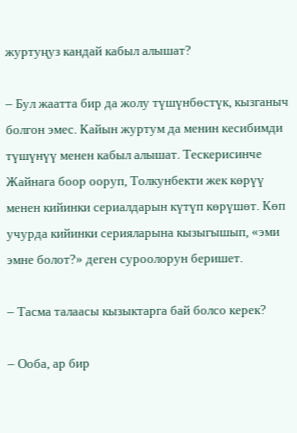журтуңуз кандай кабыл алышат?

– Бул жаатта бир да жолу түшүнбөстүк, кызганыч болгон эмес. Кайын журтум да менин кесибимди түшүнүү менен кабыл алышат. Тескерисинче Жайнага боор ооруп, Толкунбекти жек көрүү менен кийинки сериалдарын күтүп көрүшөт. Көп учурда кийинки серияларына кызыгышып, «эми эмне болот?» деген суроолорун беришет.

– Тасма талаасы кызыктарга бай болсо керек?

– Ооба, ар бир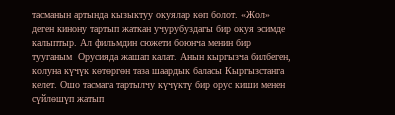тасманын артында кызыктуу окуялар көп болот. «Жол» деген кинону тартып жаткан учурубуздагы бир окуя эсимде калыптыр. Ал фильмдин сюжети боюнча менин бир тууганым  Орусияда жашап калат. Анын кыргызча билбеген, колуна күчүк көтөргөн таза шаардык баласы Кыргызстанга келет. Ошо тасмага тартылчу күчүктү бир орус киши менен сүйлөшүп жатып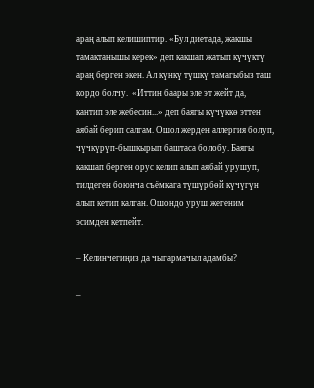араң алып келишиптир. «Бул диетада, жакшы тамактанышы керек» деп какшап жатып күчүктү араң берген экен. Ал күнкү түшкү тамагыбыз таш кордо болчу.  «Иттин баары эле эт жейт да, кантип эле жебесин...» деп баягы күчүккө эттен аябай берип салгам. Ошол жерден аллергия болуп, чүчкүрүп-бышкырып баштаса болобу. Баягы какшап берген орус келип алып аябай урушуп, тилдеген боюнча съёмкага түшүрбөй күчүгүн алып кетип калган. Ошондо уруш жегеним эсимден кетпейт.

– Келинчегиңиз да чыгармачыл адамбы?

–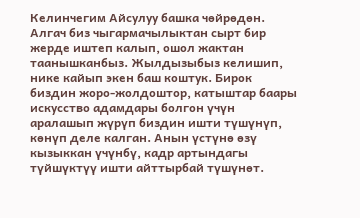Келинчегим Айсулуу башка чөйрөдөн. Алгач биз чыгармачылыктан сырт бир жерде иштеп калып, ошол жактан таанышканбыз. Жылдызыбыз келишип, нике кайып экен баш коштук. Бирок биздин жоро-жолдоштор, катыштар баары искусство адамдары болгон үчүн аралашып жүрүп биздин ишти түшүнүп, көнүп деле калган. Анын үстүнө өзү кызыккан үчүнбү, кадр артындагы түйшүктүү ишти айттырбай түшүнөт.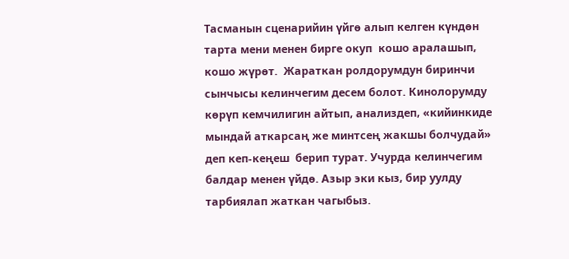Тасманын сценарийин үйгө алып келген күндөн тарта мени менен бирге окуп  кошо аралашып, кошо жүрөт.  Жараткан ролдорумдун биринчи сынчысы келинчегим десем болот. Кинолорумду көрүп кемчилигин айтып, анализдеп, «кийинкиде мындай аткарсаң же минтсең жакшы болчудай» деп кеп-кеңеш  берип турат. Учурда келинчегим балдар менен үйдө. Азыр эки кыз, бир уулду тарбиялап жаткан чагыбыз.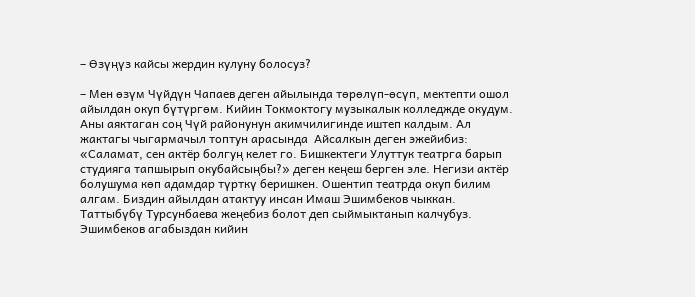– Өзүңүз кайсы жердин кулуну болосуз?

– Мен өзүм Чүйдүн Чапаев деген айылында төрөлүп-өсүп, мектепти ошол айылдан окуп бүтүргөм. Кийин Токмоктогу музыкалык колледжде окудум. Аны аяктаган соң Чүй районунун акимчилигинде иштеп калдым. Ал жактагы чыгармачыл топтун арасында  Айсалкын деген эжейибиз: «Саламат, сен актёр болгуң келет го. Бишкектеги Улуттук театрга барып студияга тапшырып окубайсыңбы?» деген кеңеш берген эле. Негизи актёр болушума көп адамдар түрткү беришкен. Ошентип театрда окуп билим алгам. Биздин айылдан атактуу инсан Имаш Эшимбеков чыккан. Таттыбүбү Турсунбаева жеңебиз болот деп сыймыктанып калчубуз. Эшимбеков агабыздан кийин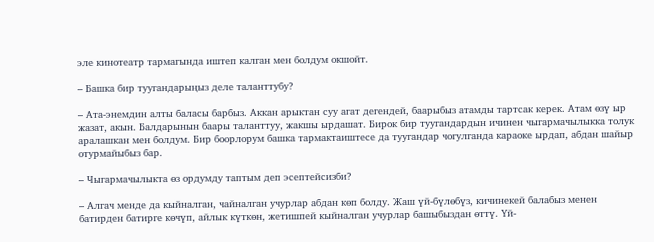эле кинотеатр тармагында иштеп калган мен болдум окшойт.

– Башка бир туугандарыңыз деле таланттубу?

– Ата-энемдин алты баласы барбыз. Аккан арыктан суу агат дегендей, баарыбыз атамды тартсак керек. Атам өзү ыр жазат, акын. Балдарынын баары таланттуу, жакшы ырдашат. Бирок бир туугандардын ичинен чыгармачылыкка толук аралашкан мен болдум. Бир боорлорум башка тармактаиштесе да туугандар чогулганда караоке ырдап, абдан шайыр отурмайыбыз бар.

– Чыгармачылыкта өз ордумду таптым деп эсептейсизби?

– Алгач менде да кыйналган, чайналган учурлар абдан көп болду. Жаш үй-бүлөбүз, кичинекей балабыз менен батирден батирге көчүп, айлык күткөн, жетишпей кыйналган учурлар башыбыздан өттү. Үй-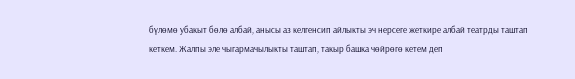бүлөмө убакыт бөлө албай, анысы аз келгенсип айлыкты эч нерсеге жеткире албай театрды таштап кеткем. Жалпы эле чыгармачылыкты таштап, такыр башка чөйрөгө кетем деп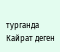турганда Кайрат деген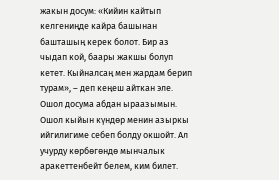жакын досум: «Кийин кайтып келгениңде кайра башынан башташың керек болот. Бир аз чыдап кой, баары жакшы болуп кетет. Кыйналсаң мен жардам берип турам», – деп кеңеш айткан эле. Ошол досума абдан ыраазымын.  Ошол кыйын күндөр менин азыркы ийгилигиме себеп болду окшойт. Ал учурду көрбөгөндө мынчалык аракеттенбейт белем, ким билет.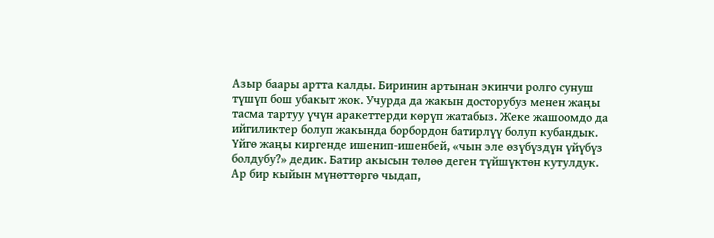Азыр баары артта калды. Биринин артынан экинчи ролго сунуш түшүп бош убакыт жок. Учурда да жакын досторубуз менен жаңы тасма тартуу үчүн аракеттерди көрүп жатабыз. Жеке жашоомдо да ийгиликтер болуп жакында борбордон батирлүү болуп кубандык. Үйгө жаңы киргенде ишенип-ишенбей, «чын эле өзүбүздүн үйүбүз болдубу?» дедик. Батир акысын төлөө деген түйшүктөн кутулдук.  Ар бир кыйын мүнөттөргө чыдап,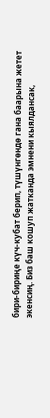бири-бириңе күч-кубат берип, түшүнгөндө гана баарына жетет экенсиң. Биз баш кошуп жатканда эмнени кыялдансак,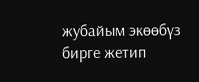жубайым экөөбүз бирге жетип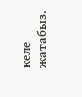келе жатабыз.